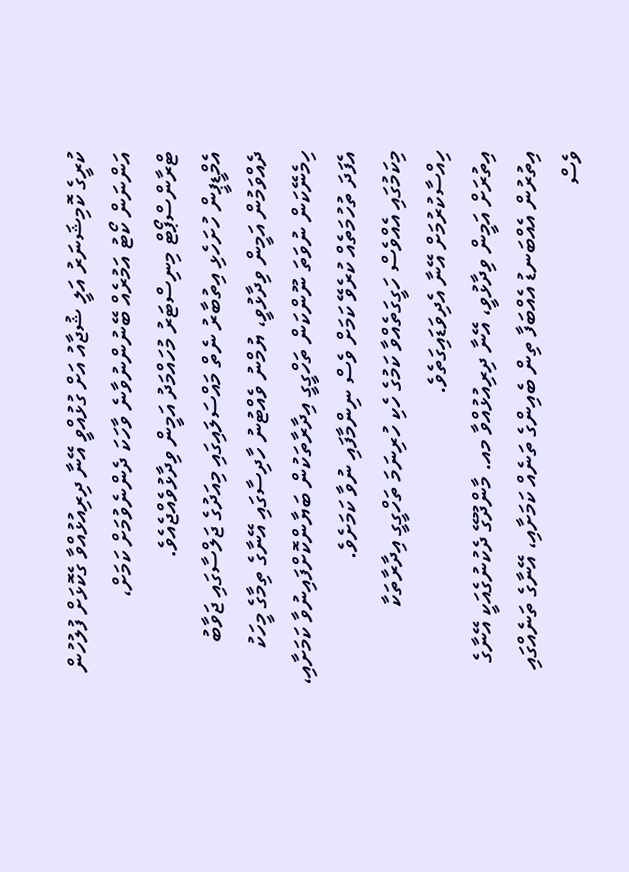ކުރީގެ ކޮމިޝަނަރު އަލީ ޝުޖާއު އަށް ގުޅުއްވީ އޭނާ ދިރިއުޅުއްވާ ގެކޮޅަށް ފުލުހުން އަންނަން ކޯޓު އަމުރެއް ބޭނުންނުވާނެ ވާހަކަ ދެންނެވުމަށް ކަމަށް، ޓްރާންސްޕޯޓް މިނިސްޓަރު މުހައްމަދު އަމީން ވިދާޅުވެއްޖެއެވެ.
އެމްޑީޕީން ހުށަހެޅި އިތުބާރު ނެތް މައްސަލައިގައި މިއަދުގެ ޖަލްސާގައި ޖަވާބު ދެއްވަމުން އަމީން ވިދާޅުވީ، ޔުމްނު ވެއްޓުނު ހާދިސާގައި އޭނާގެ ތިމާގެ މީހަކު ހިމެނޭކަން ނުވަތަ ނޫންކަން ތަހްގީގީ އިދާރާތަކުން ބަޔާންކޮށްފައިނުވާ ކަމަށާއި، އެފަދަ ތުހުމަތެއް ކުރެވޭ ކަމަށް ވެސް ނިންމާފައި ނުވާ ކަމަށެވެ.
މިކަމުގައި އެއްވެސް ހަގީގަތެއްވާ ކަމުގެ ހެކި ހުރިނަމަ ތަހްގީގީ އިދާރާތަކާ ހިއްސާކުރުމަށް އޭނާ އެދިވަޑައިގަތެވެ.
އިތުރަށް އަމީން ވިދާޅުވީ، އޭނާ ދިރިއުޅުއްވާ މއ. މާންދޫގޭ ދެކުނުގެއަކީ އޭނާގެ އިތުރުން އެއްބަނޑު އެއްބަފާ ތިން ބެއިންގެ ތަނެއް ކަމަށާއި، އޭނާގެ ތަނެއްގައި ވެސް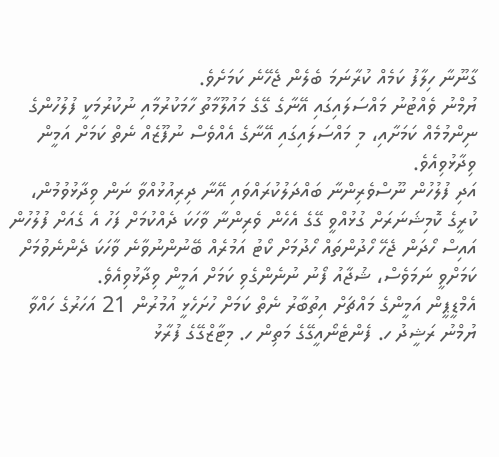ގާނޫނާ ހިލާފު ކަމެއް ކުރާނަމަ ބެލެން ޖެހޭނެ ކަމަށެވެ.
ޔުމްނު ވެއްޓުނު މައްސަލައިގައި އޭނާގެ ގޭގެ މައުލޫމާތު ހާމަކުރުމާއި ނުކުރުމަކީ ފުލުހުންގެ ނިންމުމެއް ކަމަށާއި، މި މައްސަލައިގައި އޭނާގެ އެއްވެސް ނުފޫޒެއް ނެތް ކަމަށް އަމީން ވިދާޅުވިއެވެ.
އަދި ފުލުހުން ނޫސްވެރިންނާ ބައްދަލުކުރައްވައި އޭނާ ދިރިއުޅުއްވާ ނަން ވިދާޅުވުމުން، ކުރީގެ ކޮމިޝަނަރަށް ގުޅުއްވީ ގޭގެ އެހެން ވެރިންނާ ވާހަކަ ދެއްކުމަށް ފަހު އެ ގެއަށް ފުލުހުން އައިސް ހޯދަން ޖެހޭ ހޯދުންތައް ހޯދުމަށް ކޯޓު އަމުރެއް ބޭނުންނުވާނެ ވާހަކަ ދެންނެވުމަށް ކަމަށްވީ ނަމަވެސް، ޝުޖާއު ފޯނު ނުނެންގެވި ކަމަށް އަމީން ވިދާޅުވިއެވެ.
އެމްޑީޕީން އަމީންގެ މައްޗަށް އިތުބާރު ނެތް ކަމަށް ހުށަހެޅީ އުމުރުން 21 އަހަރުގެ ހައްވާ ޔުމްނު ރަޝީދު ހ. ފެންޓެނޯއީގޭގެ މަތިން ހ. މިޓާޒްގޭގެ ފުރާޅު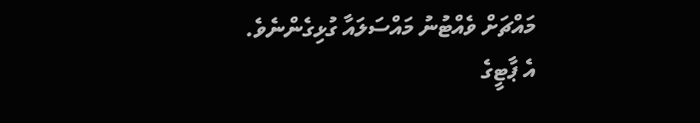މައްޗަށް ވެއްޓުނު މައްސަލައާ ގުޅިގެންނެވެ.
އެ ޕާޓީގެ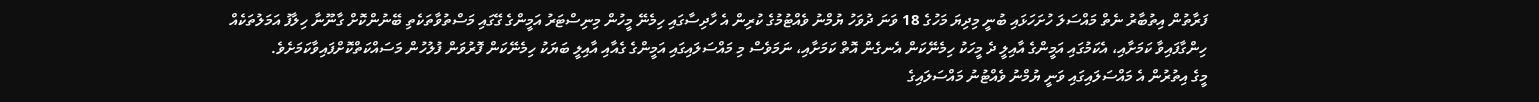ފަރާތުން އިތުބާރު ނެތް މައްސަލަ ހުށަހަޅައި ބުނީ މިދިޔަ މަހުގެ 18 ވަނަ ދުވަހު ޔުމްނު ވެއްޓުމުގެ ކުރިން އެ ހާދިސާގައި ހިމެނޭ މީހުން މިނިސްޓަރު އަމީންގެ ގޭގައި މަސްތުވާތަކެތި ބޭނުންކޮށް ގާނޫނާ ހިލާފު އަމަލުތަކެއް ހިންގާފައިވާ ކަމަށާއި، އެކަމުގައި އަމީންގެ އާއިލީ ދެ މީހަކު ހިމެނޭކަން އެނގެން އޮތް ކަމަށާއި، ނަމަވެސް މި މައްސަލައިގައި އަމީންގެ ގެއާއި އާއިލީ ބަޔަކު ހިމެނޭކަން ފޮރުވަން ފުލުހުން މަސައްކަތްކޮށްފައިވާކަމަށެވެ.
މީގެ އިތުރުން އެ މައްސަލައިގައި ވަނީ ޔުމްނު ވެއްޓުނު މައްސަލައިގެ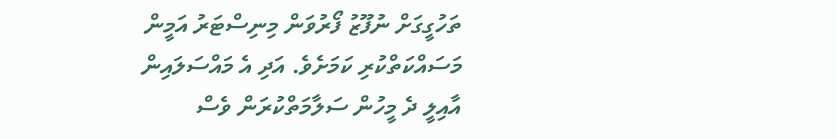ތަހުގީގަށް ނުފޫޒު ފޯރުވަން މިނިސްޓަރު އަމީން މަސައްކަތްކުރި ކަމަށެވެ. އަދި އެ މައްސަލައިން އާއިލީ ދެ މީހުން ސަލާމަތްކުރަން ވެސް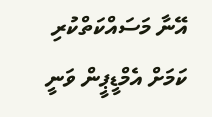އޭނާ މަސައްކަތްކުރި ކަމަށް އެމްޑީޕީން ވަނީ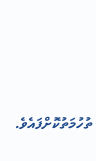ތުހުމަތުކޮށްފައެވެ.